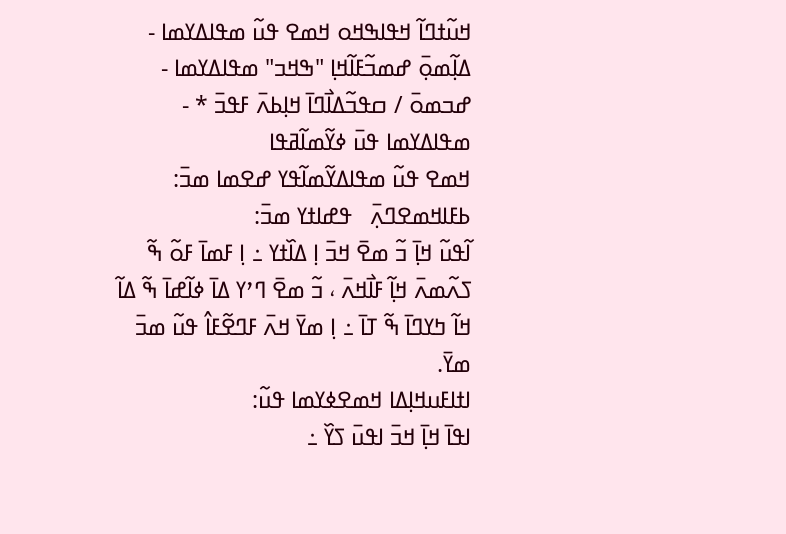ߞߎ߬ߙߣߊ߬ ߞߟߊߒߞߋ ߞߘߐ ߟߎ߬ ߘߟߊߡߌߘߊ - ߡߊ߲߬ߘߋ߲߫ ߝߘߏ߬ߓߊ߬ߞߊ߲ "ߒߞߏ" ߘߟߊߡߌߘߊ - ߝߏߘߋ߫ / ߛߟߏ߬ߡߊ߯ߣߊ߫ ߞߊ߲ߕߍ߫ ߓߟߏ߫ * - ߘߟߊߡߌߘߊ ߟߎ߫ ߦߌ߬ߘߊ߬ߥߟߊ
ߞߘߐ ߟߎ߬ ߘߟߊߡߌ߬ߘߊ߬ߟߌ ߝߐߘߊ ߘߏ߫: ߕߓߊߞߘߐߣߍ߲߫   ߟߝߊߙߌ ߘߏ߫:
ߊ߬ߟߎ߬ ߞߊ߲߫ ߏ߬ ߘߐ߫ ߞߏ߫ ߊ߲ ߡߊ߰ߙߌ ߸ ߊ߲ ߓߘߊ߫ ߓߋ߬ ߒ߬ ߖߍ߬ߘߍ߫ ߞߊ߲߬ ߓߊ߯ߞߍ߫ ، ߏ߬ ߘߐ߫ ߣߴߌ ߡߊ߫ ߦߊ߬ߝߊ߫ ߒ߬ ߡߊ߬ ߞߊ߬ ߤߌߣߊ߫ ߒ߬ ߠߊ߫ ߸ ߊ߲ ߘߌ߫ ߞߍ߫ ߓߣߐ߬ߓߊ߮ ߟߎ߬ ߘߏ߫ ߘߌ߫.
ߊߙߊߓߎߞߊ߲ߡߊ ߞߘߐߦߌߘߊ ߟߎ߬:
ߊߟߊ߫ ߞߊ߲߫ ߞߏ߫ ߊߟߎ߫ ߖߌ߰ ߸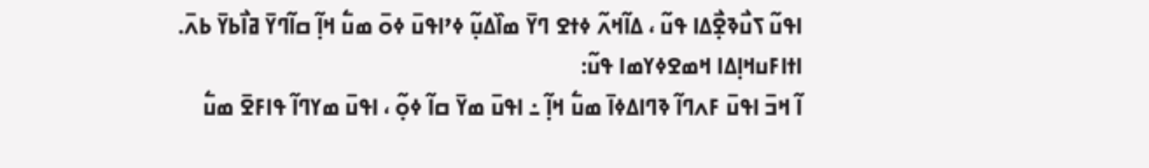ߊߟߎ߬ ߖߎ߯ߢߐ߲߯ߡߊ ߟߎ߬ ، ߡߊ߬ߞߍ߬ ߦߙߐ ߣߌ߫ ߘߊ߰ߡߎ߲߬ ߦߴߊߟߎ߫ ߦߋ߫ ߘߎ߱ ߞߊ߲߬ ߛߊ߬ߣߌ߫ ߥߊ߯ߕߌ߫ ߕߍ߫.
ߊߙߊߓߎߞߊ߲ߡߊ ߞߘߐߦߌߘߊ ߟߎ߬:
ߊ߬ ߞߏ߫ ߊߟߎ߫ ߓߍߣߊ߬ ߢߣߊߡߦߊ߫ ߘߎ߱ ߞߊ߲߬ ߸ ߊߟߎ߫ ߘߌ߫ ߛߊ߬ ߦߋ߲߬ ، ߊߟߎ߫ ߘߌߣߊ߬ ߟߊߓߐ߫ ߘߎ߱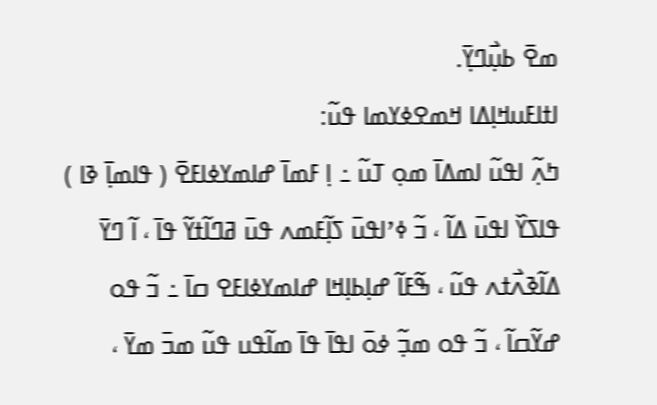ߘߐ߫ ߕߎ߲߯ߣߌ߲߫.
ߊߙߊߓߎߞߊ߲ߡߊ ߞߘߐߦߌߘߊ ߟߎ߬:
ߤߍ߲߬ ߊߟߎ߬ ߊߘߡߊ߫ ߘߋ߲ ߠߎ߬ ߸ ߊ߲ ߓߘߊ߫ ߝߊߘߌߦߊߓߐ߫ ( ߟߊߘߊ߲߫ ߢߊ ) ߟߊߖߌ߰ ߊߟߎ߫ ߡߊ߬ ، ߏ߬ ߦߴߊߟߎ߫ ߖߊ߲߬ߓߘߍ ߟߎ߫ ߥߣߊ߬ߙߌ߬ ߟߊ߫ ، ߊ߬ ߣߌ߫ ߡߊ߬ߢߍ߯ߙߍ ߟߎ߬ ، ߒ߬ߓߊ߬ ߝߊ߲ߕߊ߲ߞߊ ߝߊߘߌߦߊߓߐ ߛߊ߫ ߸ ߏ߬ ߟߋ ߝߌ߬ߛߊ߬ ، ߏ߬ ߟߋ ߘߏ߲߬ ߦߋ߫ ߊߟߊ߫ ߟߊ߫ ߘߊ߬ߟߎ ߟߎ߬ ߘߏ߫ ߘߌ߫ ،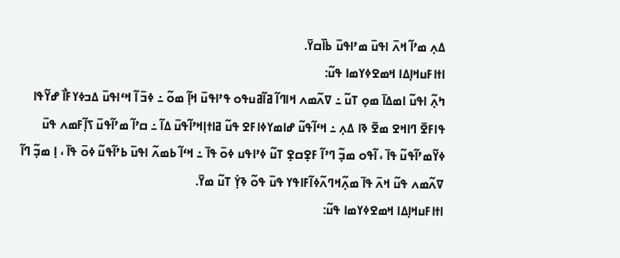ߡߍ߲ ߘߴߊ߬ ߞߍ߫ ߊߟߎ߫ ߘߴߊߟߎ߫ ߕߊ߰ߛߌ߫.
ߊߙߊߓߎߞߊ߲ߡߊ ߞߘߐߦߌߘߊ ߟߎ߬:
ߤߍ߲߬ ߊߟߎ߬ ߊߘߡߊ߫ ߘߋ߲ ߠߎ߬ ߸ ߜߍ߬ߘߍ ߞߊߣߊ߬ ߥߊ߬ߥߎߟߋ ߟߴߊߟߎ߫ ߞߊ߲߬ ߘߋ߬ ߸ ߦߏ߫ ߊ߬ ߞߵߊߟߎ߫ ߡߏߦߌߓߊ߯ ߝߌ߬ߟߊ ߟߊߓߐ߫ ߣߊߞߐ ߘߐ߫ ߢߊ ߡߍ߲ ߸ ߞߵߊ߬ߟߎ߬ ߝߊߘߌߦߊߓߐ ߟߎ߬ ߥߊߙߊ߲ߞߴߊ߬ߟߎ߫ ߡߊ߬ ߸ ߛߴߊ߬ ߘߴߊ߬ߟߎ߫ ߖߊ߲߬ߓߘߍ ߟߎ߫ ߦߌ߬ߘߴߊ߬ߟߎ߬ ߟߊ߫ ، ߊ߬ߟߋ ߘߏ߲߬ ߣߴߊ߬ ߓߐ߲ߛߐ߲ ߠߎ߬ ߦߴߊߟߎ ߦߋ߫ ߟߊ߫ ߸ ߞߵߊ߬ ߕߘߍ߬ ߊߟߎ߫ ߕߴߊ߬ߟߎ߬ ߦߋ߫ ߟߊ߫ ، ߊ߲ ߘߏ߲߬ ߣߊ߬ ߜߍ߬ߘߍ ߟߎ߬ ߞߍ߫ ߟߊ߫ ߘߍ߲߬ߞߣߍ߬ߦߊ߬ߓߊߟߌ ߟߎ߫ ߟߋ߬ ߢߌ߲߭ ߠߎ߬ ߘߌ߫.
ߊߙߊߓߎߞߊ߲ߡߊ ߞߘߐߦߌߘߊ ߟߎ߬: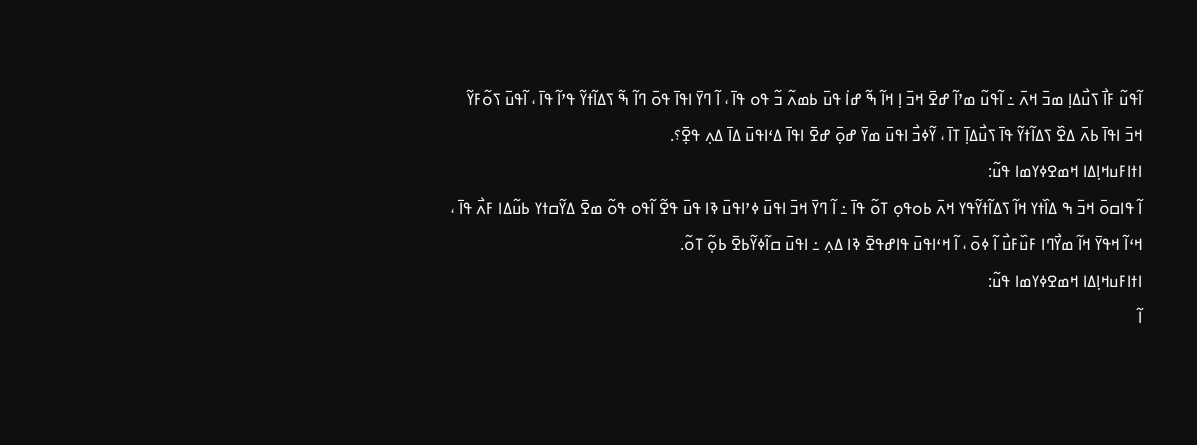ߊ߬ߟߎ߬ ߓߊ߯ ߖߎ߯ߡߊ߲ ߘߏ߫ ߞߍ߫ ߸ ߊ߬ߟߎ߬ ߘߴߊ߬ ߝߐ߫ ߞߏ߫ ߊ߲ ߞߊ߬ ߒ߬ ߝߊ߭ ߟߎ߫ ߕߘߍ߬ ߏ߬ ߟߋ ߟߊ߫ ، ߊ߬ ߣߌ߫ ߊߟߊ߫ ߟߋ߫ ߣߊ߬ ߒ߬ ߖߡߊ߬ߙߌ߬ ߟߴߊ߬ ߟߊ߫ ، ߊ߬ߟߎ߫ ߖߋ߬ߓߌ߬ ߞߏ߫ ߊߟߊ߫ ߕߍ߫ ߡߐ߰ ߖߡߊ߬ߙߌ߬ ߟߊ߫ ߖߎ߯ߡߊ߲߫ ߠߊ߫ ، ߌ߬ߦߏ߯ ߊߟߎ߫ ߘߌ߫ ߝߋ߲߫ ߝߐ߫ ߊߟߊ߫ ߡߵߊߟߎ߫ ߡߊ߫ ߡߍ߲ ߟߐ߲߫؟.
ߊߙߊߓߎߞߊ߲ߡߊ ߞߘߐߦߌߘߊ ߟߎ߬:
ߊ߬ ߟߊߛߋ߫ ߞߏ߫ ߒ ߡߊ߰ߙߌ ߞߊ߬ ߖߡߊ߬ߙߌ߬ߟߌ ߞߍ߫ ߕߋߟߋ߲ ߠߋ߬ ߟߊ߫ ߸ ߊ߬ ߣߌ߫ ߞߏ߫ ߊߟߎ߫ ߦߴߊߟߎ߫ ߢߊ ߟߎ߫ ߟߐ߬ ߊ߬ߟߋ ߟߋ߬ ߘߐ߫ ߡߌ߬ߛߙߌ ߕߎ߬ߡߊ ߓߍ߯ ߟߊ߫ ، ߞߵߊ߬ ߞߟߌ߫ ߞߊ߬ ߘߌ߯ߣߊ ߓߎ߰ߓߎ߯ ߊ߬ ߦߋ߫ ، ߊ߬ ߞߵߊߟߎ߫ ߟߊߝߟߐ߫ ߢߊ ߡߍ߲ ߸ ߊߟߎ߫ ߛߊ߬ߦߌ߬ߕߐ߫ ߕߋ߲߬ ߠߋ߬.
ߊߙߊߓߎߞߊ߲ߡߊ ߞߘߐߦߌߘߊ ߟߎ߬:
ߊ߬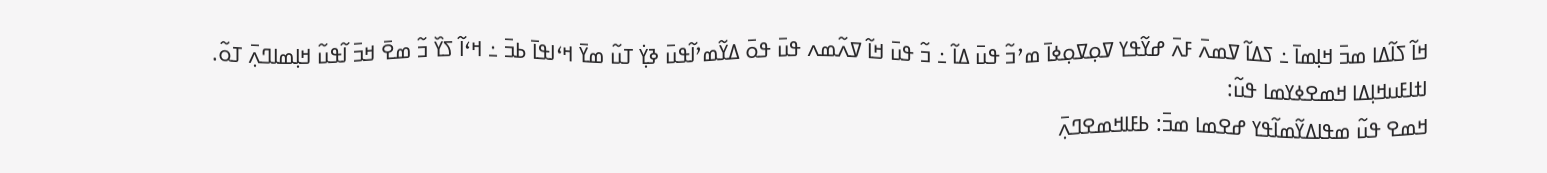ߞߊ߬ ߖߊ߬ߡߊ ߘߏ߫ ߞߊ߲ߘߊ߫ ߸ ߖߡߊ߬ ߜߘߍ߫ ߓߍ߫ ߝߌ߬ߟߌ ߜߋ߲ߜߋ߲ߦߊ߫ ߘߴߏ߬ ߟߎ߫ ߡߊ߬ ߸ ߏ߬ ߟߎ߫ ߞߊ߬ ߜߍ߬ߘߍ ߟߎ߫ ߟߋ߫ ߡߌ߬ߘߴߊ߬ߟߎ߫ ߢߌ߲߭ ߠߎ߬ ߘߌ߫ ߞߵߊߟߊ߫ ߕߏ߫ ߸ ߞߵߊ߬ ߖߌ߰ ߏ߬ ߘߐ߫ ߞߏ߫ ߊ߬ߟߎ߬ ߞߊ߲ߘߊߣߍ߲߫ ߠߋ߬.
ߊߙߊߓߎߞߊ߲ߡߊ ߞߘߐߦߌߘߊ ߟߎ߬:
ߞߘߐ ߟߎ߬ ߘߟߊߡߌ߬ߘߊ߬ߟߌ ߝߐߘߊ ߘߏ߫: ߕߓߊߞߘߐߣߍ߲߫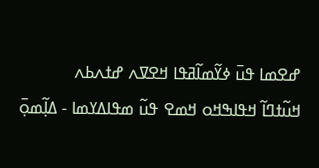ߝߐߘߊ ߟߎ߫ ߦߌ߬ߘߊ߬ߥߟߊ ߞߐߜߍ ߝߙߍߕߍ
ߞߎ߬ߙߣߊ߬ ߞߟߊߒߞߋ ߞߘߐ ߟߎ߬ ߘߟߊߡߌߘߊ - ߡߊ߲߬ߘߋ߲߫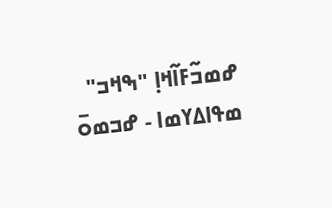ߝߘߏ߬ߓߊ߬ߞߊ߲ "ߒߞߏ" ߘߟߊߡߌߘߊ - ߝߏߘߋ߫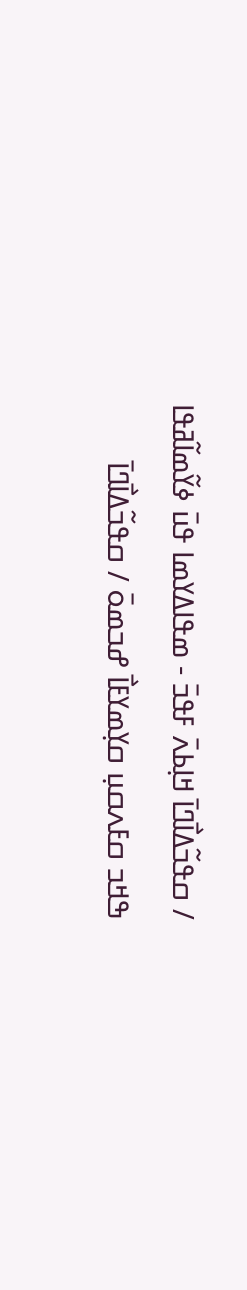/ ߛߟߏ߬ߡߊ߯ߣߊ߫ ߞߊ߲ߕߍ߫ ߓߟߏ߫ - ߘߟߊߡߌߘߊ ߟߎ߫ ߦߌ߬ߘߊ߬ߥߟߊ
ߒߞߏ ߛߓߍߛߎ߲ ߛߌ߲ߘߌߓߊ߯ ߝߏߘߋ߫ / ߛߟߏ߬ߡߊ߯ߣߊ߫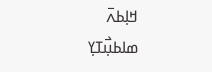ߞߊ߲ߕߍ߫
ߘߊߕߎ߲߯ߠߌ߲